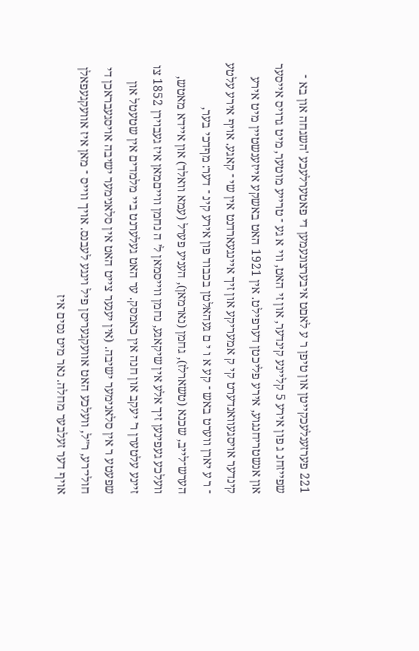221 פערזענלעכקײטן און טיפן ר ע לאםט איבערצונעמען די פאטערלעכע 'השגחה און בא ־ שפײזחנ ג פון אירע 5 קלײנע קינדער, און זי האט, װי א גע ־ טרײע מוטער, מיט גרויס אײסער און אנשטריחנגוע, אירע פליכטן דערפילט. אין 1921 האט באשקע אײזענשטײן מיט אירע קינדער אויסגעװאנדערט קי ק אמעריקע און זיך אײנגעארדנט אין שי ־ קאגע. אויף אירע עלטע ־ ר ע יארן װערט באש ־ קע א ו י ם געהאלטן בכבוד פון אירע קינ ־ דער: מףדכי בער, הערש־לייב, שכנא (טשארלז), גחמן (נארמאן), העניע פערל (עמא װאלד) און אײדא מאטש, װעלכע געפינען זיך אלע אין שיקאגע, נחמן װײסמאן ל׳ ה נחמן װײםמאן איז געבוירן 1852 צו זײנע עלטערן ר׳ יעקב און חנה אין כאמסק. ער האט געלערנט ביי מלמדים אין שטעטל און שפעטע ר אין סלאנימער ישיבה. (אין יענער צײט האט אין סלאנימער ישיבה אויסגעבראכן די חולי־רע, ר״ל, װעלכע האט אוועקגעריסן פיל ױנגע לעבנס. אויך װײס ־ מאן איז אװעקגעפאלן אויף דער זעלבער מחלה. נאר מיט נסים איז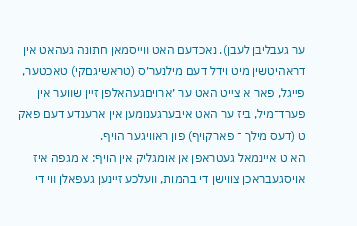ער געבליבן לעבן). נאכדעם האט װײסמאן חתונה געהאט אין דראהיטשין מיט ױדל דעם מילנער׳ס (טראשיגםקי) טאכטער, פײגל, פאר א צײט האט ער ׳ארויםגעהאלפן זײן שװער אין פערד־מיל, ביז ער האט איבערגענומען אין ארענדע דעם פאק ט (דעס מילך ־ פארקויף) פון ראװיגער הויף.
הא ט אײנמאל געטראפן אן אומגליק אין הויף: א מגפה איז אויסגעבראכן צווישן די בהמות, װעלכע זײנען געפאלן װי די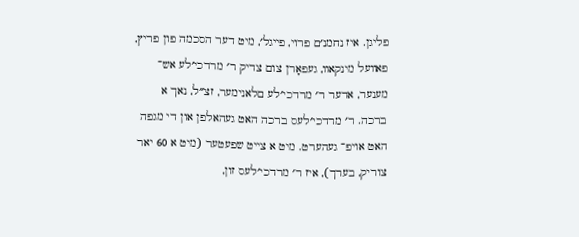פליגן. איז נחמנ׳ם פרוי, פײגל׳, מיט דער הסכמה פון פריץ, פאװעל מינקאװ, געפאָרן צום צדיק ר׳ מרדכי׳לע אש־ מענער, אדער ר׳ מרדכי׳לע םלאנימער, זצ״ל, נאך א ברכה. ר׳ מרדכי׳לעס ברכה האט געהאלפן און די מגפה האט אויפ־ געהערט. מיט א צײט שפעטער (מיט א 60 יאר צוריק, בערך), איז ר׳ מרדכי׳לעס זון,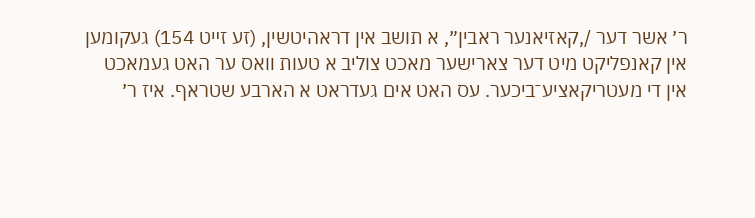ר׳ אשר דער /,קאזיאנער ראבין״, א תושב אין דראהיטשין, (זע זײט 154) געקומען אין קאנפליקט מיט דער צארישער מאכט צוליב א טעות װאס ער האט געמאכט אין די מעטריקאציע־ביכער. עס האט אים געדראט א הארבע שטראף. איז ר׳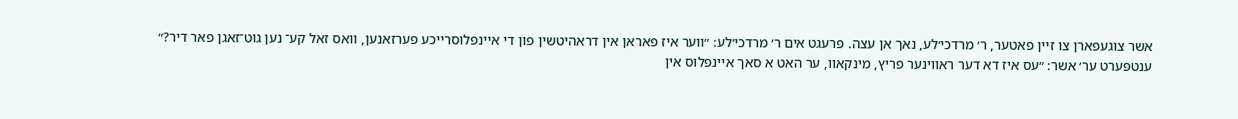אשר צוגעפארן צו זײן פאטער, ר׳ מרדכי׳לע, נאך אן עצה. פרעגט אים ר׳ מרדכי׳לע: ״װער איז פאראן אין דראהיטשין פון די אײנפלוסרײכע פערזאנען, װאס זאל קע־ נען גוט־זאגן פאר דיר?״ ענטפערט ער׳ אשר: ״עס איז דא דער ראװינער פריץ, מינקאװ, ער האט א סאך אײנפלוּס אין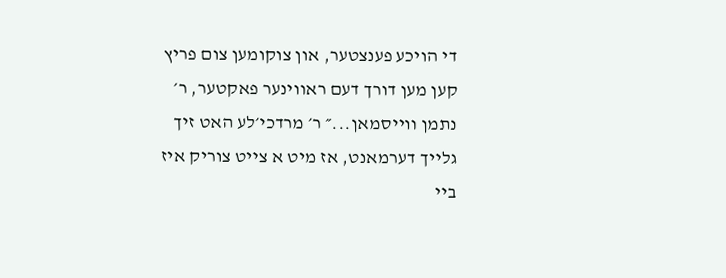די הויכע פענצטער, און צוקומען צום פריץ קען מען דורך דעם ראװינער פאקטער, ר׳ נתמן װײסמאן...״ ר׳ מרדכי׳לע האט זיך גלײך דערמאנט, אז מיט א צײט צוריק איז בײ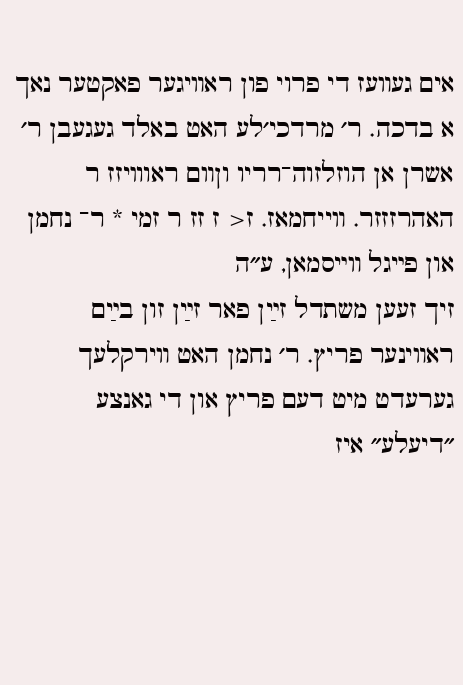אים געװעז די פרוי פון ראװיגער פאקטער נאך א בדכה. ר׳ מרדכי׳לע האט באלד געגעבן ר׳ אשרן אן הוזלזוה־רריו וןװם ראווױזז ר האהרזזזר. װייחמאז. ז< ז זז ר זמי * ר־ נחמן און פײגל װײסמאן, ע״ה
זיך זעען משתדל זײַן פאר זײַן זון בײַם ראװינער פריץ. ר׳ נחמן האט װירקלעך גערעדט מיט דעם פריץ און די גאנצע ״דיעלע״ איז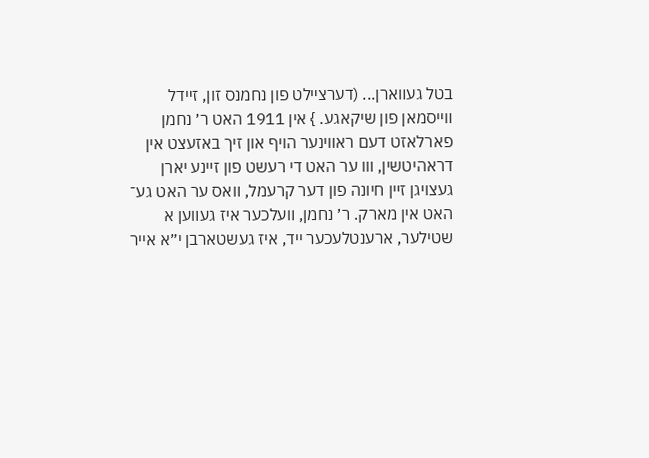בטל געװארן... (דערצײלט פון נחמנס זון, זײדל װײסמאן פון שיקאגע. } אין 1911 האט ר׳ נחמן פארלאזט דעם ראװינער הויף און זיך באזעצט אין דראהיטשין, װו ער האט די רעשט פון זײנע יארן געצויגן זײן חיונה פון דער קרעמל, װאס ער האט גע־ האט אין מארק. ר׳ נחמן, װעלכער איז געװען א שטילער, ארענטלעכער ייד, איז געשטארבן י״א אייר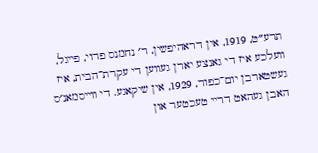תרע״ט, 1919, אין דראהיפשין, ר׳ נחמנס פרוי, פײגל, װעלכע איז די גאנצע יארן געװען די עקרת־הבית, איז געשטארבן יום־כפור, 1929, אין שיקאגע. די װײסמאנ׳ס האבן געהאט דרײ טעכטער און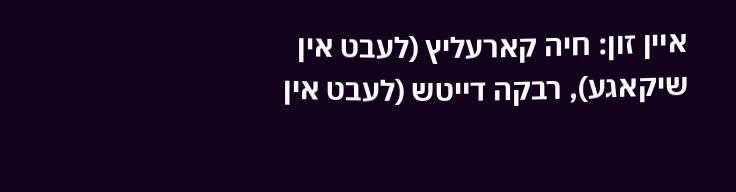אײן זון: חיה קארעליץ (לעבט אין שיקאגע), רבקה דײטש (לעבט אין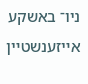ניו־ באשקע אײזענשטײן